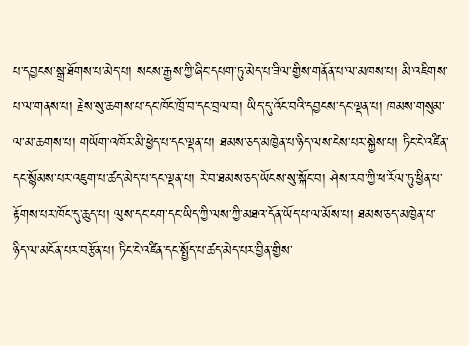པ་དབྱངས་སྒྲ་ཐོགས་པ་མེད་པ། སངས་རྒྱས་ཀྱི་ཞིང་དཔག་ཏུ་མེད་པ་ཟིལ་གྱིས་གནོན་པ་ལ་མཁས་པ། མི་འཇིགས་པ་ལ་གནས་པ། རྗེས་སུ་ཆགས་པ་དང་ཁོང་ཁྲོ་བ་དང་བྲལ་བ། ཡིད་དུ་འོང་བའི་དབྱངས་དང་ལྡན་པ། ཁམས་གསུམ་ལ་མ་ཆགས་པ། གཡོག་འཁོར་མི་ཕྱེད་པ་དང་ལྡན་པ། ཐམས་ཅད་མཁྱེན་པ་ཉིད་ལས་ངེས་པར་སྐྱེས་པ། ཏིང་ངེ་འཛིན་དང་སྙོམས་པར་འཇུག་པ་ཚད་མེད་པ་དང་ལྡན་པ། རེ་བ་ཐམས་ཅད་ཡོངས་སུ་སྐོང་བ། ཤེས་རབ་ཀྱི་ཕ་རོལ་ཏུ་ཕྱིན་པ་རྟོགས་པར་ཁོང་དུ་ཆུད་པ། ལུས་དང་ངག་དང་ཡིད་ཀྱི་ལས་ཀྱི་མཐའ་དོན་ཡོད་པ་ལ་མོས་པ། ཐམས་ཅད་མཁྱེན་པ་ཉིད་ལ་མངོན་པར་བརྩོན་པ། ཏིང་ངེ་འཛིན་དང་སྤྱོད་པ་ཚད་མེད་པར་བྱིན་གྱིས་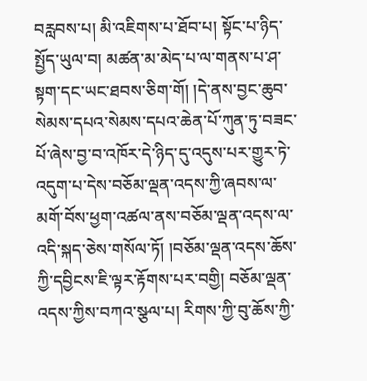བརླབས་པ། མི་འཇིགས་པ་ཐོབ་པ། སྟོང་པ་ཉིད་སྤྱོད་ཡུལ་བ། མཚན་མ་མེད་པ་ལ་གནས་པ་ཤ་སྟག་དང་ཡང་ཐབས་ཅིག་གོ། །དེ་ནས་བྱང་ཆུབ་སེམས་དཔའ་སེམས་དཔའ་ཆེན་པོ་ཀུན་ཏུ་བཟང་པོ་ཞེས་བྱ་བ་འཁོར་དེ་ཉིད་དུ་འདུས་པར་གྱུར་ཏེ་འདུག་པ་དེས་བཅོམ་ལྡན་འདས་ཀྱི་ཞབས་ལ་མགོ་བོས་ཕྱག་འཚལ་ནས་བཅོམ་ལྡན་འདས་ལ་འདི་སྐད་ཅེས་གསོལ་ཏོ། །བཅོམ་ལྡན་འདས་ཆོས་ཀྱི་དབྱིངས་ཇི་ལྟར་རྟོགས་པར་བགྱི། བཅོམ་ལྡན་འདས་ཀྱིས་བཀའ་སྩལ་པ། རིགས་ཀྱི་བུ་ཆོས་ཀྱི་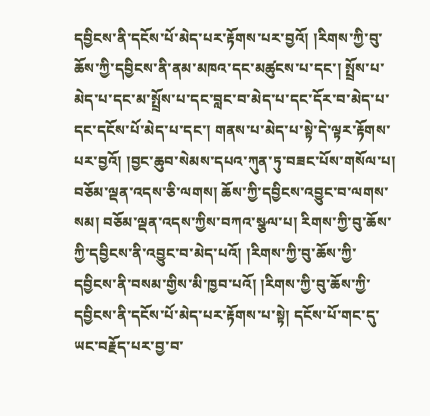དབྱིངས་ནི་དངོས་པོ་མེད་པར་རྟོགས་པར་བྱའོ། །རིགས་ཀྱི་བུ་ཆོས་ཀྱི་དབྱིངས་ནི་ནམ་མཁའ་དང་མཚུངས་པ་དང་། སྤྲོས་པ་མེད་པ་དང་མ་སྤྲོས་པ་དང་བླང་བ་མེད་པ་དང་དོར་བ་མེད་པ་དང་དངོས་པོ་མེད་པ་དང་། གནས་པ་མེད་པ་སྟེ་དེ་ལྟར་རྟོགས་པར་བྱའོ། །བྱང་ཆུབ་སེམས་དཔའ་ཀུན་ཏུ་བཟང་པོས་གསོལ་པ། བཅོམ་ལྡན་འདས་ཅི་ལགས། ཆོས་ཀྱི་དབྱིངས་འབྱུང་བ་ལགས་སམ། བཅོམ་ལྡན་འདས་ཀྱིས་བཀའ་སྩལ་པ། རིགས་ཀྱི་བུ་ཆོས་ཀྱི་དབྱིངས་ནི་འབྱུང་བ་མེད་པའོ། །རིགས་ཀྱི་བུ་ཆོས་ཀྱི་དབྱིངས་ནི་བསམ་གྱིས་མི་ཁྱབ་པའོ། །རིགས་ཀྱི་བུ་ཆོས་ཀྱི་དབྱིངས་ནི་དངོས་པོ་མེད་པར་རྟོགས་པ་སྟེ། དངོས་པོ་གང་དུ་ཡང་བརྗོད་པར་བྱ་བ་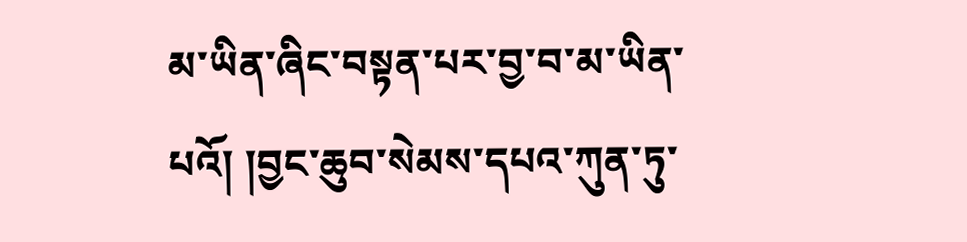མ་ཡིན་ཞིང་བསྟན་པར་བྱ་བ་མ་ཡིན་པའོ། །བྱང་ཆུབ་སེམས་དཔའ་ཀུན་ཏུ་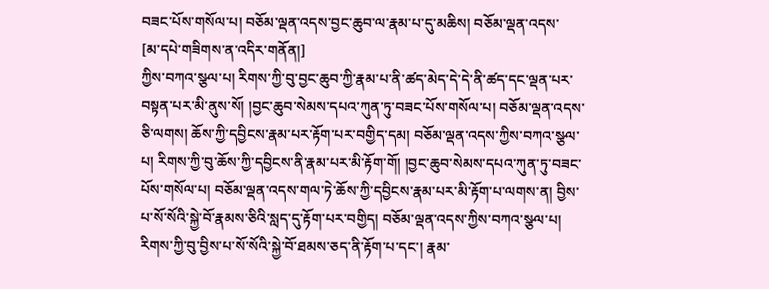བཟང་པོས་གསོལ་པ། བཅོམ་ལྡན་འདས་བྱང་ཆུབ་ལ་རྣམ་པ་དུ་མཆིས། བཅོམ་ལྡན་འདས་
[མ་དཔེ་གཟིགས་ན་འདིར་གནོན།]
ཀྱིས་བཀའ་སྩལ་པ། རིགས་ཀྱི་བུ་བྱང་ཆུབ་ཀྱི་རྣམ་པ་ནི་ཚད་མེད་དེ་དེ་ནི་ཚད་དང་ལྡན་པར་བསྟན་པར་མི་ནུས་སོ། །བྱང་ཆུབ་སེམས་དཔའ་ཀུན་ཏུ་བཟང་པོས་གསོལ་པ། བཅོམ་ལྡན་འདས་ཅི་ལགས། ཆོས་ཀྱི་དབྱིངས་རྣམ་པར་རྟོག་པར་བགྱིད་དམ། བཅོམ་ལྡན་འདས་ཀྱིས་བཀའ་སྩལ་པ། རིགས་ཀྱི་བུ་ཆོས་ཀྱི་དབྱིངས་ནི་རྣམ་པར་མི་རྟོག་གོ། །བྱང་ཆུབ་སེམས་དཔའ་ཀུན་ཏུ་བཟང་པོས་གསོལ་པ། བཅོམ་ལྡན་འདས་གལ་ཏེ་ཆོས་ཀྱི་དབྱིངས་རྣམ་པར་མི་རྟོག་པ་ལགས་ན། བྱིས་པ་སོ་སོའི་སྐྱེ་བོ་རྣམས་ཅིའི་སླད་དུ་རྟོག་པར་བགྱིད། བཅོམ་ལྡན་འདས་ཀྱིས་བཀའ་སྩལ་པ། རིགས་ཀྱི་བུ་བྱིས་པ་སོ་སོའི་སྐྱེ་བོ་ཐམས་ཅད་ནི་རྟོག་པ་དང་། རྣམ་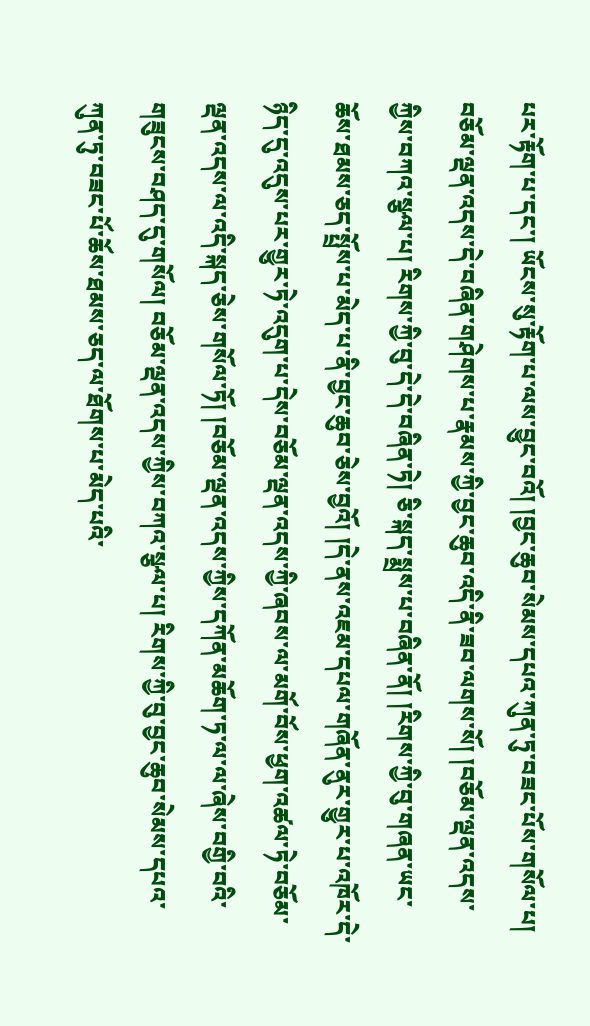པར་རྟོག་པ་དང་། ཡོངས་སུ་རྟོག་པ་ལས་བྱུང་བའོ། །བྱང་ཆུབ་སེམས་དཔའ་ཀུན་ཏུ་བཟང་པོས་གསོལ་པ། བཅོམ་ལྡན་འདས་དེ་བཞིན་གཤེགས་པ་རྣམས་ཀྱི་བྱང་ཆུབ་འདི་ནི་ཟབ་ལགས་སོ། །བཅོམ་ལྡན་འདས་ཀྱིས་བཀའ་སྩལ་པ། རིགས་ཀྱི་བུ་དེ་དེ་བཞིན་ཏེ། ཅི་སྐད་སྨྲས་པ་བཞིན་ནོ། །རིགས་ཀྱི་བུ་གཞན་ཡང་ཆོས་ཐམས་ཅད་སྤྲོས་པ་མེད་པ་ནི་བྱང་ཆུབ་ཅེས་བྱའོ། །དེ་ནས་འཇམ་དཔལ་གཞོན་ནུར་གྱུར་པ་འཁོར་དེ་ཉིད་དུ་འདུས་པར་གྱུར་ཏེ་འདུག་པ་དེས་བཅོམ་ལྡན་འདས་ཀྱི་ཞབས་ལ་མགོ་བོས་ཕྱག་འཚལ་ཏེ་བཅོམ་ལྡན་འདས་ལ་འདི་སྐད་ཅེས་གསོལ་ཏོ། །བཅོམ་ལྡན་འདས་ཀྱིས་དཀོན་མཆོག་ཏ་ལ་ལ་ཞེས་བགྱི་བའི་གཟུངས་བཤད་དུ་གསོལ། བཅོམ་ལྡན་འདས་ཀྱིས་བཀའ་སྩལ་པ། རིགས་ཀྱི་བུ་བྱང་ཆུབ་སེམས་དཔའ་ཀུན་ཏུ་བཟང་པོ་ཆོས་ཐམས་ཅད་ལ་ཐོགས་པ་མེད་པའི་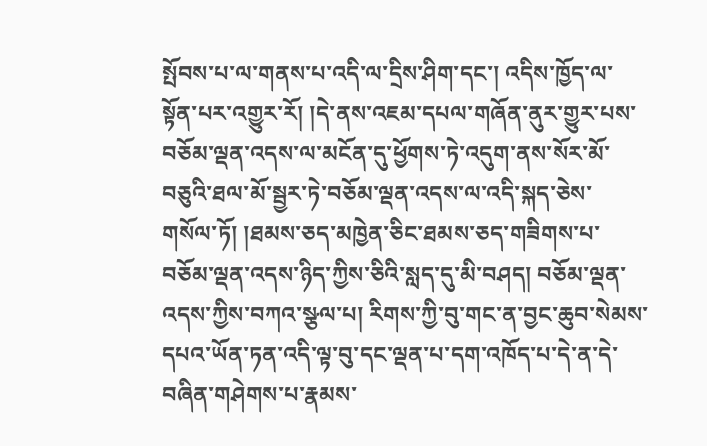སྤོབས་པ་ལ་གནས་པ་འདི་ལ་དྲིས་ཤིག་དང་། འདིས་ཁྱོད་ལ་སྟོན་པར་འགྱུར་རོ། །དེ་ནས་འཇམ་དཔལ་གཞོན་ནུར་གྱུར་པས་བཅོམ་ལྡན་འདས་ལ་མངོན་དུ་ཕྱོགས་ཏེ་འདུག་ནས་སོར་མོ་བཅུའི་ཐལ་མོ་སྦྱར་ཏེ་བཅོམ་ལྡན་འདས་ལ་འདི་སྐད་ཅེས་གསོལ་ཏོ། །ཐམས་ཅད་མཁྱེན་ཅིང་ཐམས་ཅད་གཟིགས་པ་བཅོམ་ལྡན་འདས་ཉིད་ཀྱིས་ཅིའི་སླད་དུ་མི་བཤད། བཅོམ་ལྡན་འདས་ཀྱིས་བཀའ་སྩལ་པ། རིགས་ཀྱི་བུ་གང་ན་བྱང་ཆུབ་སེམས་དཔའ་ཡོན་ཏན་འདི་ལྟ་བུ་དང་ལྡན་པ་དག་འཁོད་པ་དེ་ན་དེ་བཞིན་གཤེགས་པ་རྣམས་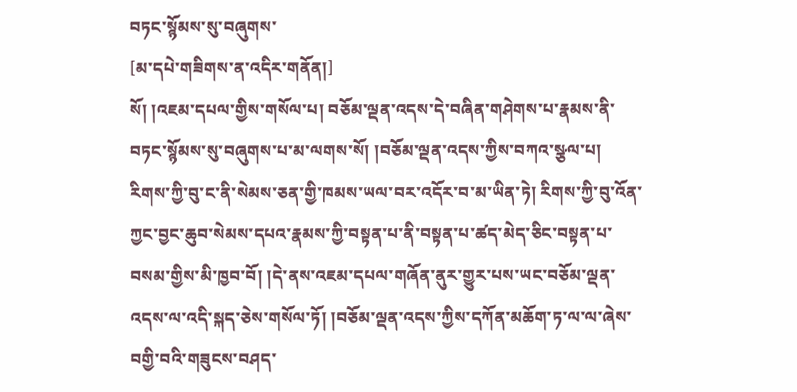བཏང་སྙོམས་སུ་བཞུགས་
[མ་དཔེ་གཟིགས་ན་འདིར་གནོན།]
སོ། །འཇམ་དཔལ་གྱིས་གསོལ་པ། བཅོམ་ལྡན་འདས་དེ་བཞིན་གཤེགས་པ་རྣམས་ནི་བཏང་སྙོམས་སུ་བཞུགས་པ་མ་ལགས་སོ། །བཅོམ་ལྡན་འདས་ཀྱིས་བཀའ་སྩལ་པ། རིགས་ཀྱི་བུ་ང་ནི་སེམས་ཅན་གྱི་ཁམས་ཡལ་བར་འདོར་བ་མ་ཡིན་ཏེ། རིགས་ཀྱི་བུ་འོན་ཀྱང་བྱང་ཆུབ་སེམས་དཔའ་རྣམས་ཀྱི་བསྟན་པ་ནི་བསྟན་པ་ཚད་མེད་ཅིང་བསྟན་པ་བསམ་གྱིས་མི་ཁྱབ་བོ། །དེ་ནས་འཇམ་དཔལ་གཞོན་ནུར་གྱུར་པས་ཡང་བཅོམ་ལྡན་འདས་ལ་འདི་སྐད་ཅེས་གསོལ་ཏོ། །བཅོམ་ལྡན་འདས་ཀྱིས་དཀོན་མཆོག་ཏ་ལ་ལ་ཞེས་བགྱི་བའི་གཟུངས་བཤད་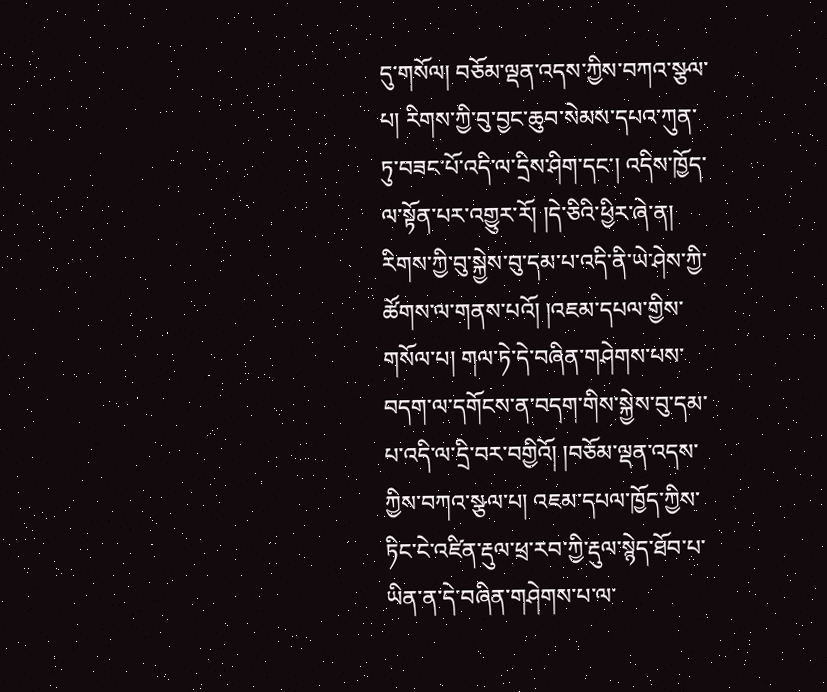དུ་གསོལ། བཅོམ་ལྡན་འདས་ཀྱིས་བཀའ་སྩལ་པ། རིགས་ཀྱི་བུ་བྱང་ཆུབ་སེམས་དཔའ་ཀུན་ཏུ་བཟང་པོ་འདི་ལ་དྲིས་ཤིག་དང་། འདིས་ཁྱོད་ལ་སྟོན་པར་འགྱུར་རོ། །དེ་ཅིའི་ཕྱིར་ཞེ་ན། རིགས་ཀྱི་བུ་སྐྱེས་བུ་དམ་པ་འདི་ནི་ཡེ་ཤེས་ཀྱི་ཚོགས་ལ་གནས་པའོ། །འཇམ་དཔལ་གྱིས་གསོལ་པ། གལ་ཏེ་དེ་བཞིན་གཤེགས་པས་བདག་ལ་དགོངས་ན་བདག་གིས་སྐྱེས་བུ་དམ་པ་འདི་ལ་དྲི་བར་བགྱིའོ། །བཅོམ་ལྡན་འདས་ཀྱིས་བཀའ་སྩལ་པ། འཇམ་དཔལ་ཁྱོད་ཀྱིས་ཏིང་ངེ་འཛིན་རྡུལ་ཕྲ་རབ་ཀྱི་རྡུལ་སྙེད་ཐོབ་པ་ཡིན་ན་དེ་བཞིན་གཤེགས་པ་ལ་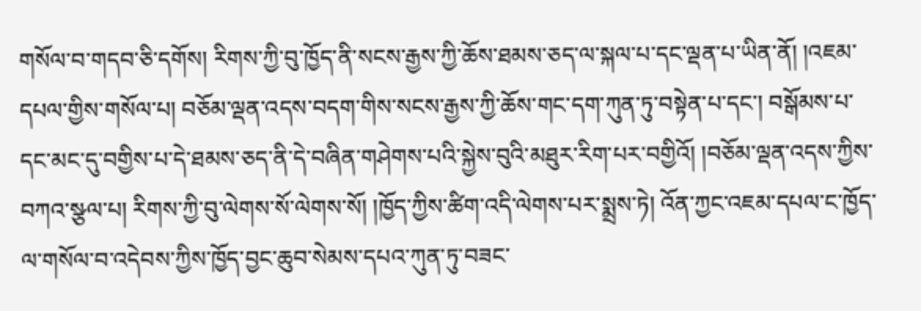གསོལ་བ་གདབ་ཅི་དགོས། རིགས་ཀྱི་བུ་ཁྱོད་ནི་སངས་རྒྱས་ཀྱི་ཆོས་ཐམས་ཅད་ལ་སྐལ་པ་དང་ལྡན་པ་ཡིན་ནོ། །འཇམ་དཔལ་གྱིས་གསོལ་པ། བཅོམ་ལྡན་འདས་བདག་གིས་སངས་རྒྱས་ཀྱི་ཆོས་གང་དག་ཀུན་ཏུ་བསྟེན་པ་དང་། བསྒོམས་པ་དང་མང་དུ་བགྱིས་པ་དེ་ཐམས་ཅད་ནི་དེ་བཞིན་གཤེགས་པའི་སྐྱེས་བུའི་མཐུར་རིག་པར་བགྱིའོ། །བཅོམ་ལྡན་འདས་ཀྱིས་བཀའ་སྩལ་པ། རིགས་ཀྱི་བུ་ལེགས་སོ་ལེགས་སོ། །ཁྱོད་ཀྱིས་ཚིག་འདི་ལེགས་པར་སྨྲས་ཏེ། འོན་ཀྱང་འཇམ་དཔལ་ང་ཁྱོད་ལ་གསོལ་བ་འདེབས་ཀྱིས་ཁྱོད་བྱང་ཆུབ་སེམས་དཔའ་ཀུན་ཏུ་བཟང་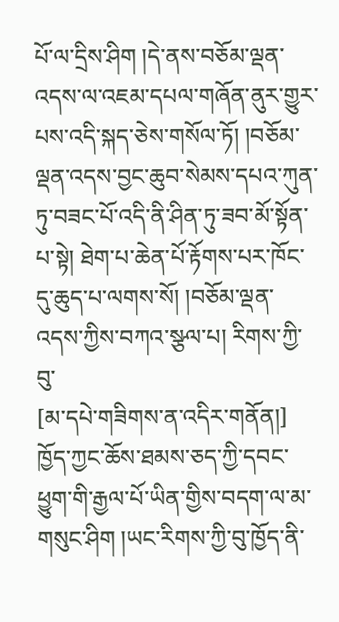པོ་ལ་དྲིས་ཤིག །དེ་ནས་བཅོམ་ལྡན་འདས་ལ་འཇམ་དཔལ་གཞོན་ནུར་གྱུར་པས་འདི་སྐད་ཅེས་གསོལ་ཏོ། །བཅོམ་ལྡན་འདས་བྱང་ཆུབ་སེམས་དཔའ་ཀུན་ཏུ་བཟང་པོ་འདི་ནི་ཤིན་ཏུ་ཟབ་མོ་སྟོན་པ་སྟེ། ཐེག་པ་ཆེན་པོ་རྟོགས་པར་ཁོང་དུ་ཆུད་པ་ལགས་སོ། །བཅོམ་ལྡན་འདས་ཀྱིས་བཀའ་སྩལ་པ། རིགས་ཀྱི་བུ་
[མ་དཔེ་གཟིགས་ན་འདིར་གནོན།]
ཁྱོད་ཀྱང་ཆོས་ཐམས་ཅད་ཀྱི་དབང་ཕྱུག་གི་རྒྱལ་པོ་ཡིན་གྱིས་བདག་ལ་མ་གསུང་ཤིག །ཡང་རིགས་ཀྱི་བུ་ཁྱོད་ནི་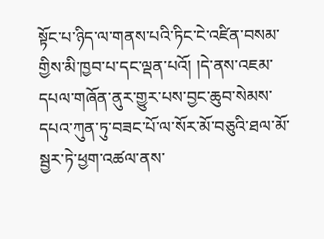སྟོང་པ་ཉིད་ལ་གནས་པའི་ཏིང་ངེ་འཛིན་བསམ་གྱིས་མི་ཁྱབ་པ་དང་ལྡན་པའོ། །དེ་ནས་འཇམ་དཔལ་གཞོན་ནུར་གྱུར་པས་བྱང་ཆུབ་སེམས་དཔའ་ཀུན་ཏུ་བཟང་པོ་ལ་སོར་མོ་བཅུའི་ཐལ་མོ་སྦྱར་ཏེ་ཕྱག་འཚལ་ནས་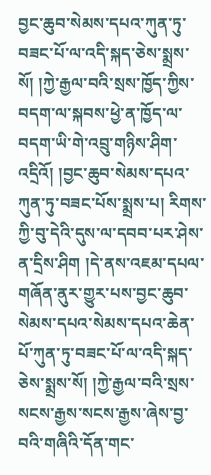བྱང་ཆུབ་སེམས་དཔའ་ཀུན་ཏུ་བཟང་པོ་ལ་འདི་སྐད་ཅེས་སྨྲས་སོ། །ཀྱེ་རྒྱལ་བའི་སྲས་ཁྱོད་ཀྱིས་བདག་ལ་སྐབས་ཕྱེ་ན་ཁྱོད་ལ་བདག་ཡི་གེ་འབྲུ་གཉིས་ཤིག་འདྲིའོ། །བྱང་ཆུབ་སེམས་དཔའ་ཀུན་ཏུ་བཟང་པོས་སྨྲས་པ། རིགས་ཀྱི་བུ་དེའི་དུས་ལ་དབབ་པར་ཤེས་ན་དྲིས་ཤིག །དེ་ནས་འཇམ་དཔལ་གཞོན་ནུར་གྱུར་པས་བྱང་ཆུབ་སེམས་དཔའ་སེམས་དཔའ་ཆེན་པོ་ཀུན་ཏུ་བཟང་པོ་ལ་འདི་སྐད་ཅེས་སྨྲས་སོ། །ཀྱེ་རྒྱལ་བའི་སྲས་སངས་རྒྱས་སངས་རྒྱས་ཞེས་བྱ་བའི་གཞིའི་དོན་གང་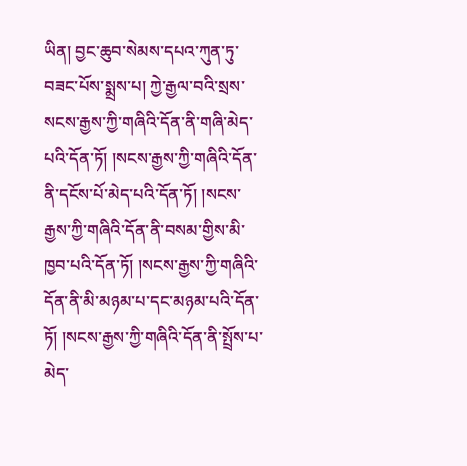ཡིན། བྱང་ཆུབ་སེམས་དཔའ་ཀུན་ཏུ་བཟང་པོས་སྨྲས་པ། ཀྱེ་རྒྱལ་བའི་སྲས་སངས་རྒྱས་ཀྱི་གཞིའི་དོན་ནི་གཞི་མེད་པའི་དོན་ཏོ། །སངས་རྒྱས་ཀྱི་གཞིའི་དོན་ནི་དངོས་པོ་མེད་པའི་དོན་ཏོ། །སངས་རྒྱས་ཀྱི་གཞིའི་དོན་ནི་བསམ་གྱིས་མི་ཁྱབ་པའི་དོན་ཏོ། །སངས་རྒྱས་ཀྱི་གཞིའི་དོན་ནི་མི་མཉམ་པ་དང་མཉམ་པའི་དོན་ཏོ། །སངས་རྒྱས་ཀྱི་གཞིའི་དོན་ནི་སྤྲོས་པ་མེད་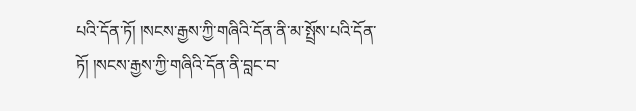པའི་དོན་ཏོ། །སངས་རྒྱས་ཀྱི་གཞིའི་དོན་ནི་མ་སྤྲོས་པའི་དོན་ཏོ། །སངས་རྒྱས་ཀྱི་གཞིའི་དོན་ནི་བླང་བ་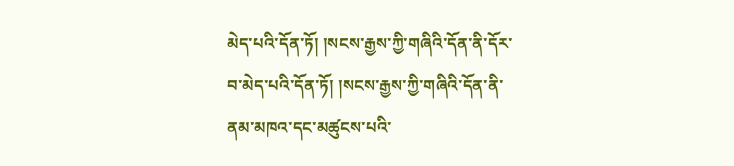མེད་པའི་དོན་ཏོ། །སངས་རྒྱས་ཀྱི་གཞིའི་དོན་ནི་དོར་བ་མེད་པའི་དོན་ཏོ། །སངས་རྒྱས་ཀྱི་གཞིའི་དོན་ནི་ནམ་མཁའ་དང་མཚུངས་པའི་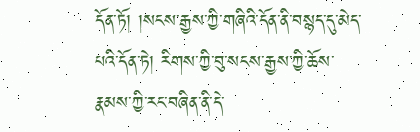དོན་ཏོ། །སངས་རྒྱས་ཀྱི་གཞིའི་དོན་ནི་བསྙད་དུ་མེད་པའི་དོན་ཏེ། རིགས་ཀྱི་བུ་སངས་རྒྱས་ཀྱི་ཆོས་རྣམས་ཀྱི་རང་བཞིན་ནི་དེ་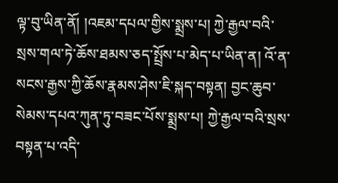ལྟ་བུ་ཡིན་ནོ། །འཇམ་དཔལ་གྱིས་སྨྲས་པ། ཀྱེ་རྒྱལ་བའི་སྲས་གལ་ཏེ་ཆོས་ཐམས་ཅད་སྤྲོས་པ་མེད་པ་ཡིན་ན། འོ་ན་སངས་རྒྱས་ཀྱི་ཆོས་རྣམས་ཤེས་ཇི་སྐད་བསྟན། བྱང་ཆུབ་སེམས་དཔའ་ཀུན་ཏུ་བཟང་པོས་སྨྲས་པ། ཀྱེ་རྒྱལ་བའི་སྲས་བསྟན་པ་འདི་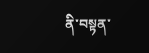ནི་བསྟན་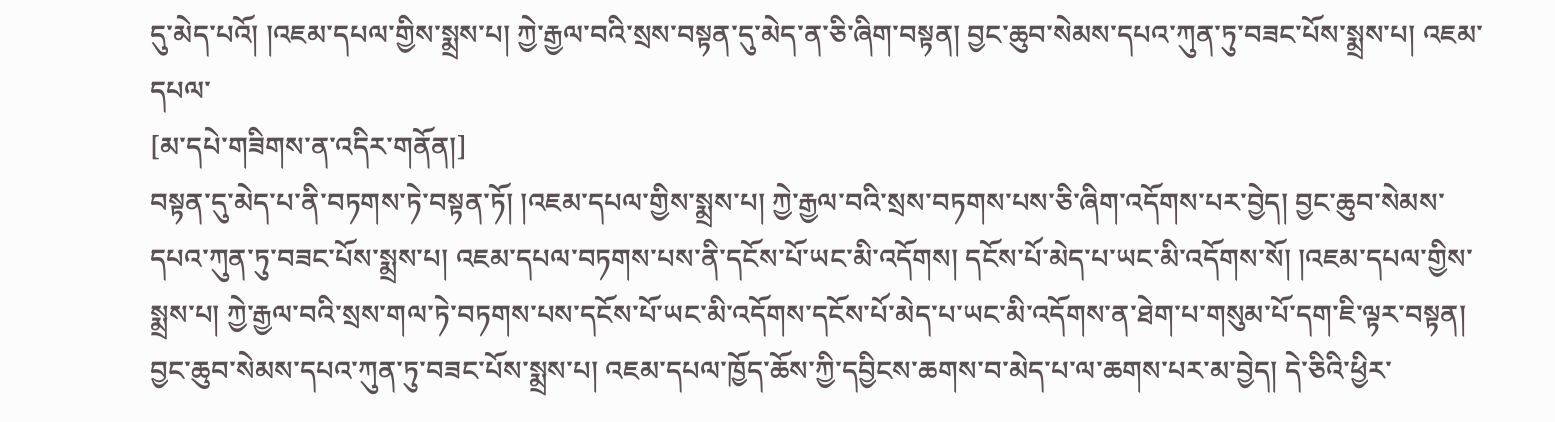དུ་མེད་པའོ། །འཇམ་དཔལ་གྱིས་སྨྲས་པ། ཀྱེ་རྒྱལ་བའི་སྲས་བསྟན་དུ་མེད་ན་ཅི་ཞིག་བསྟན། བྱང་ཆུབ་སེམས་དཔའ་ཀུན་ཏུ་བཟང་པོས་སྨྲས་པ། འཇམ་དཔལ་
[མ་དཔེ་གཟིགས་ན་འདིར་གནོན།]
བསྟན་དུ་མེད་པ་ནི་བཏགས་ཏེ་བསྟན་ཏོ། །འཇམ་དཔལ་གྱིས་སྨྲས་པ། ཀྱེ་རྒྱལ་བའི་སྲས་བཏགས་པས་ཅི་ཞིག་འདོགས་པར་བྱེད། བྱང་ཆུབ་སེམས་དཔའ་ཀུན་ཏུ་བཟང་པོས་སྨྲས་པ། འཇམ་དཔལ་བཏགས་པས་ནི་དངོས་པོ་ཡང་མི་འདོགས། དངོས་པོ་མེད་པ་ཡང་མི་འདོགས་སོ། །འཇམ་དཔལ་གྱིས་སྨྲས་པ། ཀྱེ་རྒྱལ་བའི་སྲས་གལ་ཏེ་བཏགས་པས་དངོས་པོ་ཡང་མི་འདོགས་དངོས་པོ་མེད་པ་ཡང་མི་འདོགས་ན་ཐེག་པ་གསུམ་པོ་དག་ཇི་ལྟར་བསྟན། བྱང་ཆུབ་སེམས་དཔའ་ཀུན་ཏུ་བཟང་པོས་སྨྲས་པ། འཇམ་དཔལ་ཁྱོད་ཆོས་ཀྱི་དབྱིངས་ཆགས་བ་མེད་པ་ལ་ཆགས་པར་མ་བྱེད། དེ་ཅིའི་ཕྱིར་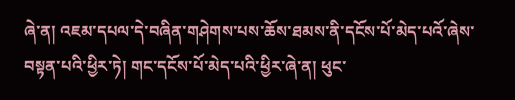ཞེ་ན། འཇམ་དཔལ་དེ་བཞིན་གཤེགས་པས་ཆོས་ཐམས་ནི་དངོས་པོ་མེད་པའོ་ཞེས་བསྟན་པའི་ཕྱིར་ཏེ། གང་དངོས་པོ་མེད་པའི་ཕྱིར་ཞེ་ན། ཕུང་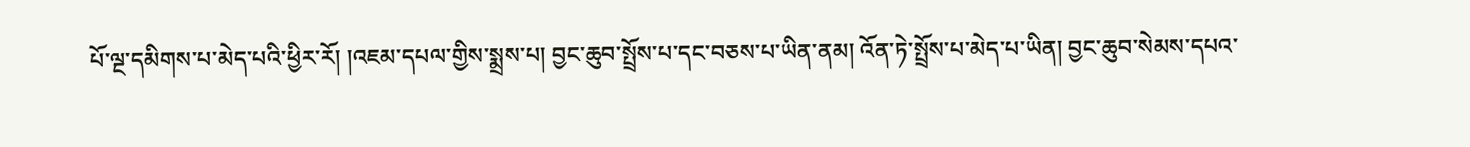པོ་ལྔ་དམིགས་པ་མེད་པའི་ཕྱིར་རོ། །འཇམ་དཔལ་གྱིས་སྨྲས་པ། བྱང་ཆུབ་སྤྲོས་པ་དང་བཅས་པ་ཡིན་ནམ། འོན་ཏེ་སྤྲོས་པ་མེད་པ་ཡིན། བྱང་ཆུབ་སེམས་དཔའ་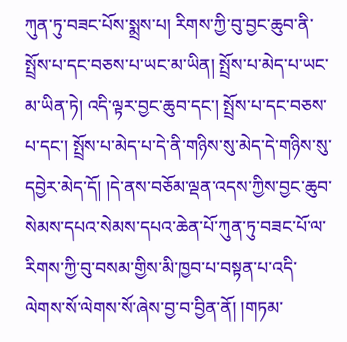ཀུན་ཏུ་བཟང་པོས་སྨྲས་པ། རིགས་ཀྱི་བུ་བྱང་ཆུབ་ནི་སྤྲོས་པ་དང་བཅས་པ་ཡང་མ་ཡིན། སྤྲོས་པ་མེད་པ་ཡང་མ་ཡིན་ཏེ། འདི་ལྟར་བྱང་ཆུབ་དང་། སྤྲོས་པ་དང་བཅས་པ་དང་། སྤྲོས་པ་མེད་པ་དེ་ནི་གཉིས་སུ་མེད་དེ་གཉིས་སུ་དབྱེར་མེད་དོ། །དེ་ནས་བཅོམ་ལྡན་འདས་ཀྱིས་བྱང་ཆུབ་སེམས་དཔའ་སེམས་དཔའ་ཆེན་པོ་ཀུན་ཏུ་བཟང་པོ་ལ་རིགས་ཀྱི་བུ་བསམ་གྱིས་མི་ཁྱབ་པ་བསྟན་པ་འདི་ལེགས་སོ་ལེགས་སོ་ཞེས་བྱ་བ་བྱིན་ནོ། །གཏམ་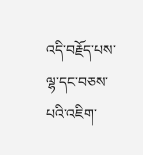འདི་བརྗོད་པས་ལྷ་དང་བཅས་པའི་འཇིག་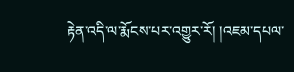རྟེན་འདི་ལ་རྨོངས་པར་འགྱུར་རོ། །འཇམ་དཔལ་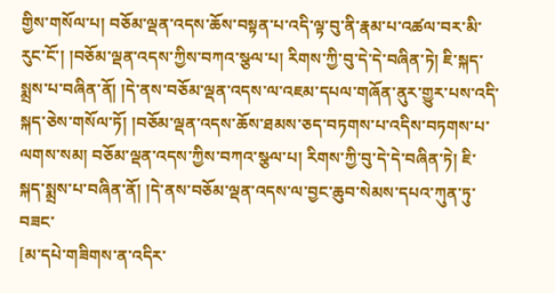གྱིས་གསོལ་པ། བཅོམ་ལྡན་འདས་ཆོས་བསྟན་པ་འདི་ལྟ་བུ་ནི་རྣམ་པ་འཚལ་བར་མི་རུང་ངོ་། །བཅོམ་ལྡན་འདས་ཀྱིས་བཀའ་སྩལ་པ། རིགས་ཀྱི་བུ་དེ་དེ་བཞིན་ཏེ། ཇི་སྐད་སྨྲས་པ་བཞིན་ནོ། །དེ་ནས་བཅོམ་ལྡན་འདས་ལ་འཇམ་དཔལ་གཞོན་ནུར་གྱུར་པས་འདི་སྐད་ཅེས་གསོལ་ཏོ། །བཅོམ་ལྡན་འདས་ཆོས་ཐམས་ཅད་བཏགས་པ་འདིས་བཏགས་པ་ལགས་སམ། བཅོམ་ལྡན་འདས་ཀྱིས་བཀའ་སྩལ་པ། རིགས་ཀྱི་བུ་དེ་དེ་བཞིན་ཏེ། ཇི་སྐད་སྨྲས་པ་བཞིན་ནོ། །དེ་ནས་བཅོམ་ལྡན་འདས་ལ་བྱང་ཆུབ་སེམས་དཔའ་ཀུན་ཏུ་བཟང་
[མ་དཔེ་གཟིགས་ན་འདིར་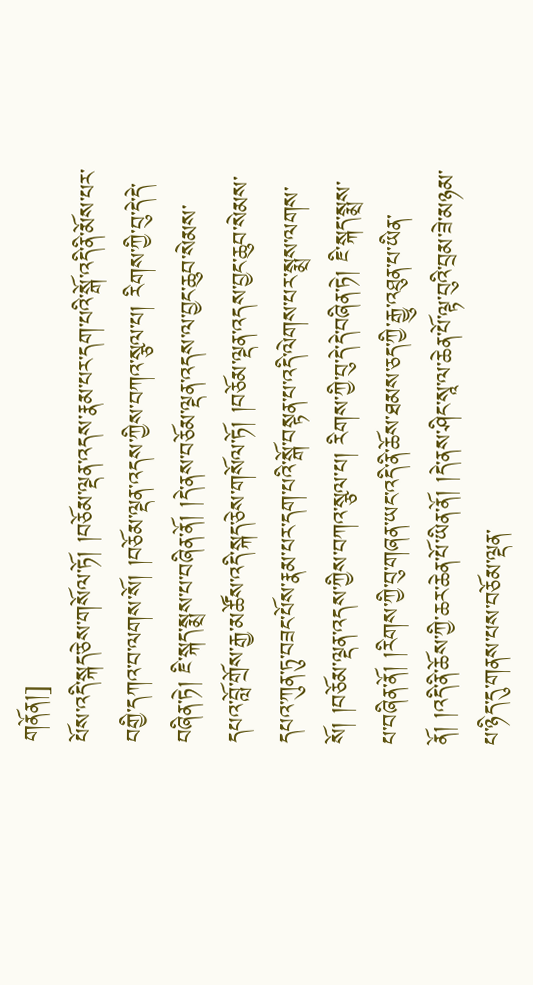གནོན།]
པོས་འདི་སྐད་ཅེས་གསོལ་ཏོ། །བཅོམ་ལྡན་འདས་རྣམ་པར་དག་པའི་སྒོ་འདི་ནི་མོས་པར་བགྱི་དཀའ་བ་ལགས་སོ། །བཅོམ་ལྡན་འདས་ཀྱིས་བཀའ་སྩལ་པ། རིགས་ཀྱི་བུ་དེ་དེ་བཞིན་ཏེ། ཇི་སྐད་སྨྲས་པ་བཞིན་ནོ། །དེ་ནས་བཅོམ་ལྡན་འདས་ལ་བྱང་ཆུབ་སེམས་དཔའ་བློ་གྲོས་རྒྱ་མཚོས་འདི་སྐད་ཅེས་གསོལ་ཏོ། །བཅོམ་ལྡན་འདས་བྱང་ཆུབ་སེམས་དཔའ་ཀུན་ཏུ་བཟང་པོས་རྣམ་པར་དག་པའི་སྒོ་བསྟན་པ་འདི་ལེགས་པར་སྨྲས་ལགས་སོ། །བཅོམ་ལྡན་འདས་ཀྱིས་བཀའ་སྩལ་པ། རིགས་ཀྱི་བུ་དེ་དེ་བཞིན་ཏེ། ཇི་སྐད་སྨྲས་པ་བཞིན་ནོ། །རིགས་ཀྱི་བུ་གཞན་ཡང་འདི་ནི་ཆོས་ཐམས་ཅད་ཀྱི་རྒྱུ་འཐུན་པ་ཡིན་ནོ། །འདི་ནི་ཆོས་ཀྱི་ཆར་ཆེན་པོ་ཡིན་ནོ། །དེ་ནས་ཤིང་སཱ་ལ་ཆེན་པོ་ལྟ་བུའི་བྲམ་ཟེ་མཉམ་པ་ཉིད་དུ་གནས་པས་བཅོམ་ལྡན་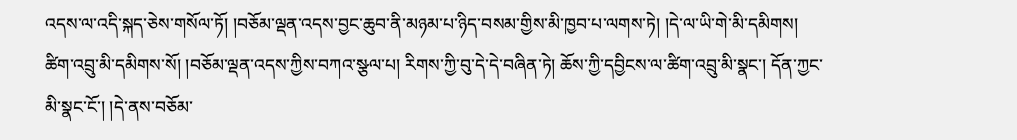འདས་ལ་འདི་སྐད་ཅེས་གསོལ་ཏོ། །བཅོམ་ལྡན་འདས་བྱང་ཆུབ་ནི་མཉམ་པ་ཉིད་བསམ་གྱིས་མི་ཁྱབ་པ་ལགས་ཏེ། །དེ་ལ་ཡི་གེ་མི་དམིགས། ཚིག་འབྲུ་མི་དམིགས་སོ། །བཅོམ་ལྡན་འདས་ཀྱིས་བཀའ་སྩལ་པ། རིགས་ཀྱི་བུ་དེ་དེ་བཞིན་ཏེ། ཆོས་ཀྱི་དབྱིངས་ལ་ཚིག་འབྲུ་མི་སྣང་། དོན་ཀྱང་མི་སྣང་ངོ་། །དེ་ནས་བཅོམ་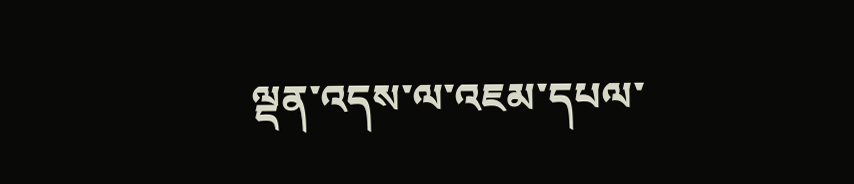ལྡན་འདས་ལ་འཇམ་དཔལ་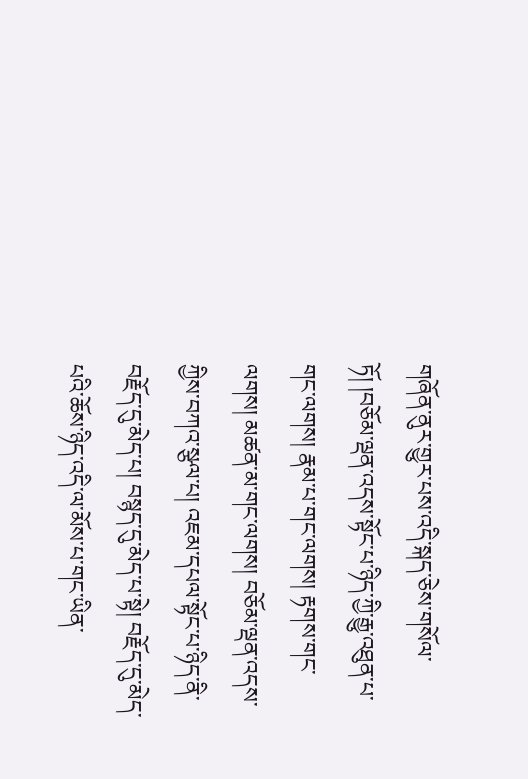གཞོན་ནུར་གྱུར་པས་འདི་སྐད་ཅེས་གསོལ་ཏོ། །བཅོམ་ལྡན་འདས་སྟོང་པ་ཉིད་ཀྱི་རྒྱུ་འཐུན་པ་གང་ལགས། རྣམ་པ་གང་ལགས། རྟགས་གང་ལགས། མཚན་མ་གང་ལགས། བཅོམ་ལྡན་འདས་ཀྱིས་བཀའ་སྩལ་པ། འཇམ་དཔལ་སྟོང་པ་ཉིད་ནི་བརྗོད་དུ་མེད་པ། བསྙད་དུ་མེད་པ་སྟེ། བརྗོད་དུ་མེད་པའི་ཆོས་ཉིད་འདི་ལ་མོས་པ་གང་ཡིན་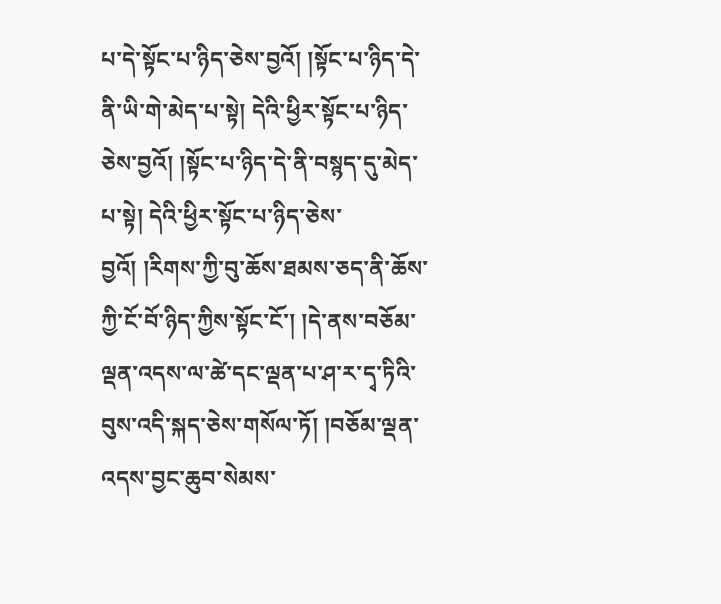པ་དེ་སྟོང་པ་ཉིད་ཅེས་བྱའོ། །སྟོང་པ་ཉིད་དེ་ནི་ཡི་གེ་མེད་པ་སྟེ། དེའི་ཕྱིར་སྟོང་པ་ཉིད་ཅེས་བྱའོ། །སྟོང་པ་ཉིད་དེ་ནི་བསྙད་དུ་མེད་པ་སྟེ། དེའི་ཕྱིར་སྟོང་པ་ཉིད་ཅེས་བྱའོ། །རིགས་ཀྱི་བུ་ཆོས་ཐམས་ཅད་ནི་ཆོས་ཀྱི་ངོ་བོ་ཉིད་ཀྱིས་སྟོང་ངོ་། །དེ་ནས་བཅོམ་ལྡན་འདས་ལ་ཚེ་དང་ལྡན་པ་ཤ་ར་དྭ་ཏིའི་བུས་འདི་སྐད་ཅེས་གསོལ་ཏོ། །བཅོམ་ལྡན་འདས་བྱང་ཆུབ་སེམས་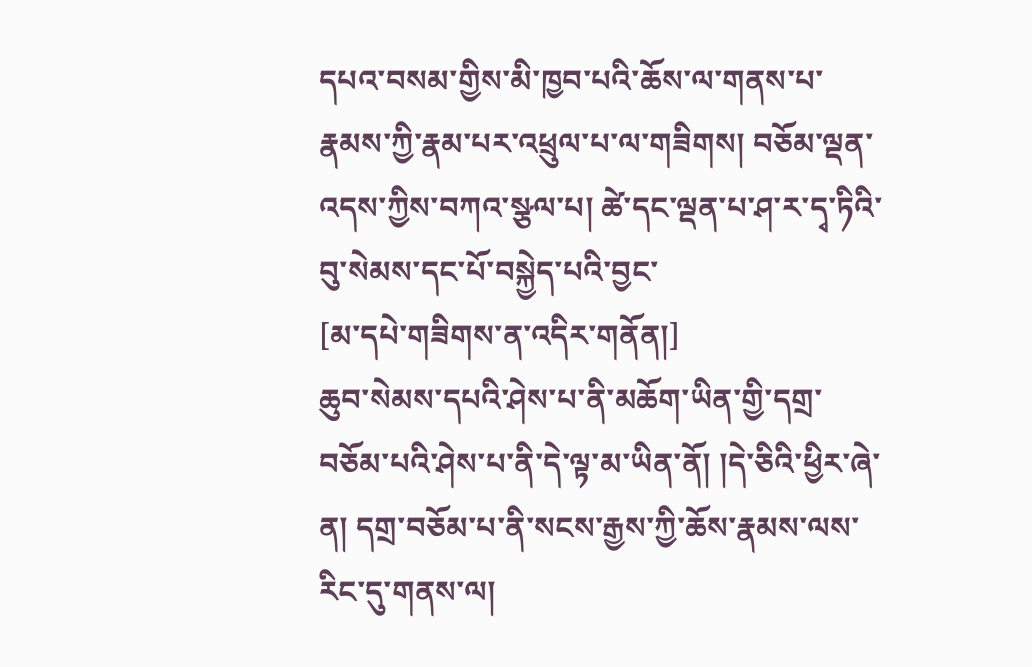དཔའ་བསམ་གྱིས་མི་ཁྱབ་པའི་ཆོས་ལ་གནས་པ་རྣམས་ཀྱི་རྣམ་པར་འཕྲུལ་པ་ལ་གཟིགས། བཅོམ་ལྡན་འདས་ཀྱིས་བཀའ་སྩལ་པ། ཚེ་དང་ལྡན་པ་ཤ་ར་དྭ་ཏིའི་བུ་སེམས་དང་པོ་བསྐྱེད་པའི་བྱང་
[མ་དཔེ་གཟིགས་ན་འདིར་གནོན།]
ཆུབ་སེམས་དཔའི་ཤེས་པ་ནི་མཆོག་ཡིན་གྱི་དགྲ་བཅོམ་པའི་ཤེས་པ་ནི་དེ་ལྟ་མ་ཡིན་ནོ། །དེ་ཅིའི་ཕྱིར་ཞེ་ན། དགྲ་བཅོམ་པ་ནི་སངས་རྒྱས་ཀྱི་ཆོས་རྣམས་ལས་རིང་དུ་གནས་ལ།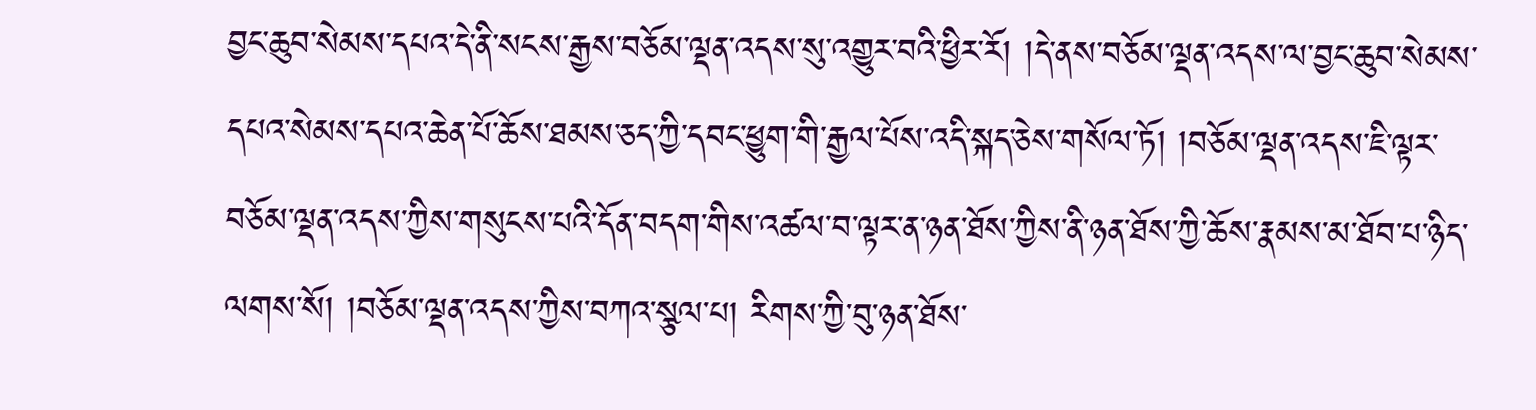བྱང་ཆུབ་སེམས་དཔའ་དེ་ནི་སངས་རྒྱས་བཅོམ་ལྡན་འདས་སུ་འགྱུར་བའི་ཕྱིར་རོ། །དེ་ནས་བཅོམ་ལྡན་འདས་ལ་བྱང་ཆུབ་སེམས་དཔའ་སེམས་དཔའ་ཆེན་པོ་ཆོས་ཐམས་ཅད་ཀྱི་དབང་ཕྱུག་གི་རྒྱལ་པོས་འདི་སྐད་ཅེས་གསོལ་ཏོ། །བཅོམ་ལྡན་འདས་ཇི་ལྟར་བཅོམ་ལྡན་འདས་ཀྱིས་གསུངས་པའི་དོན་བདག་གིས་འཚལ་བ་ལྟར་ན་ཉན་ཐོས་ཀྱིས་ནི་ཉན་ཐོས་ཀྱི་ཆོས་རྣམས་མ་ཐོབ་པ་ཉིད་ལགས་སོ། །བཅོམ་ལྡན་འདས་ཀྱིས་བཀའ་སྩལ་པ། རིགས་ཀྱི་བུ་ཉན་ཐོས་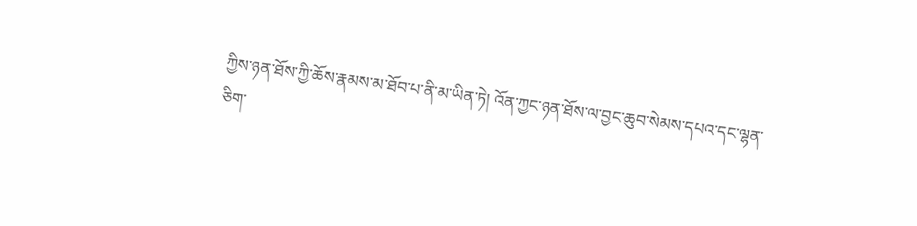ཀྱིས་ཉན་ཐོས་ཀྱི་ཆོས་རྣམས་མ་ཐོབ་པ་ནི་མ་ཡིན་ཏེ། འོན་ཀྱང་ཉན་ཐོས་ལ་བྱང་ཆུབ་སེམས་དཔའ་དང་ལྷན་ཅིག་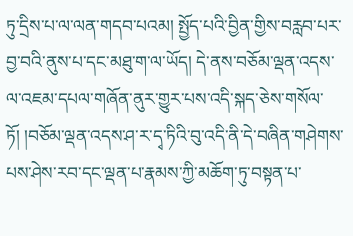ཏུ་དྲིས་པ་ལ་ལན་གདབ་པའམ། སྤྱོད་པའི་བྱིན་གྱིས་བརླབ་པར་བྱ་བའི་ནུས་པ་དང་མཐུ་ག་ལ་ཡོད། དེ་ནས་བཅོམ་ལྡན་འདས་ལ་འཇམ་དཔལ་གཞོན་ནུར་གྱུར་པས་འདི་སྐད་ཅེས་གསོལ་ཏོ། །བཅོམ་ལྡན་འདས་ཤ་ར་དྭ་ཏིའི་བུ་འདི་ནི་དེ་བཞིན་གཤེགས་པས་ཤེས་རབ་དང་ལྡན་པ་རྣམས་ཀྱི་མཆོག་ཏུ་བསྟན་པ་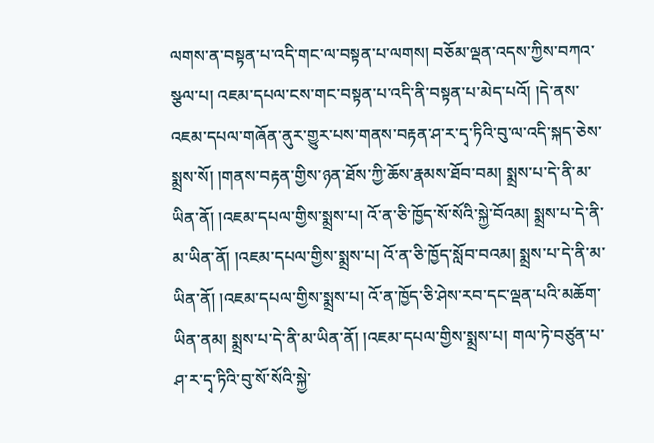ལགས་ན་བསྟན་པ་འདི་གང་ལ་བསྟན་པ་ལགས། བཅོམ་ལྡན་འདས་ཀྱིས་བཀའ་སྩལ་པ། འཇམ་དཔལ་ངས་གང་བསྟན་པ་འདི་ནི་བསྟན་པ་མེད་པའོ། །དེ་ནས་འཇམ་དཔལ་གཞོན་ནུར་གྱུར་པས་གནས་བརྟན་ཤ་ར་དྭ་ཏིའི་བུ་ལ་འདི་སྐད་ཅེས་སྨྲས་སོ། །གནས་བརྟན་གྱིས་ཉན་ཐོས་ཀྱི་ཆོས་རྣམས་ཐོབ་བམ། སྨྲས་པ་དེ་ནི་མ་ཡིན་ནོ། །འཇམ་དཔལ་གྱིས་སྨྲས་པ། འོ་ན་ཅི་ཁྱོད་སོ་སོའི་སྐྱེ་བོའམ། སྨྲས་པ་དེ་ནི་མ་ཡིན་ནོ། །འཇམ་དཔལ་གྱིས་སྨྲས་པ། འོ་ན་ཅི་ཁྱོད་སློབ་བའམ། སྨྲས་པ་དེ་ནི་མ་ཡིན་ནོ། །འཇམ་དཔལ་གྱིས་སྨྲས་པ། འོ་ན་ཁྱོད་ཅི་ཤེས་རབ་དང་ལྡན་པའི་མཆོག་ཡིན་ནམ། སྨྲས་པ་དེ་ནི་མ་ཡིན་ནོ། །འཇམ་དཔལ་གྱིས་སྨྲས་པ། གལ་ཏེ་བཙུན་པ་ཤ་ར་དྭ་ཏིའི་བུ་སོ་སོའི་སྐྱེ་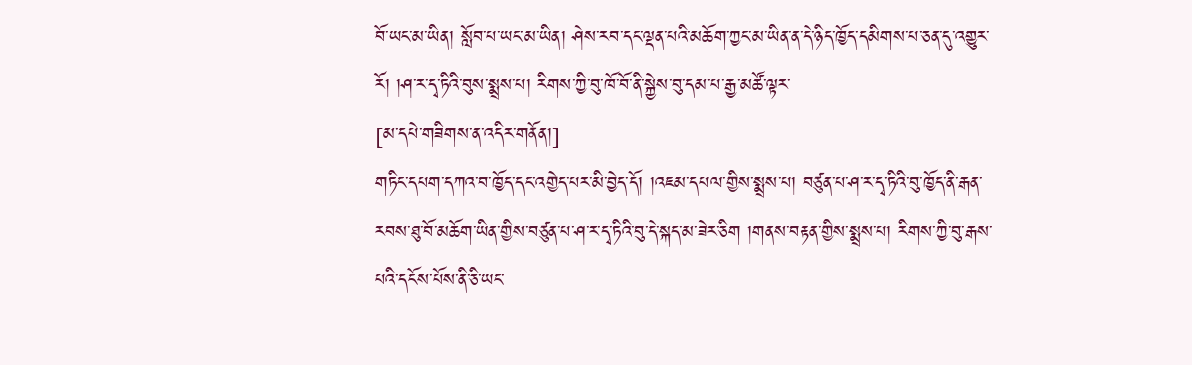བོ་ཡང་མ་ཡིན། སློབ་པ་ཡང་མ་ཡིན། ཤེས་རབ་དང་ལྡན་པའི་མཆོག་ཀྱང་མ་ཡིན་ན་དེ་ཉིད་ཁྱོད་དམིགས་པ་ཅན་དུ་འགྱུར་རོ། །ཤ་ར་དྭ་ཏིའི་བུས་སྨྲས་པ། རིགས་ཀྱི་བུ་ཁོ་བོ་ནི་སྐྱེས་བུ་དམ་པ་རྒྱ་མཚོ་ལྟར་
[མ་དཔེ་གཟིགས་ན་འདིར་གནོན།]
གཏིང་དཔག་དཀའ་བ་ཁྱོད་དང་འགྱེད་པར་མི་བྱེད་དོ། །འཇམ་དཔལ་གྱིས་སྨྲས་པ། བཙུན་པ་ཤ་ར་དྭ་ཏིའི་བུ་ཁྱོད་ནི་རྒན་རབས་ཐུ་བོ་མཆོག་ཡིན་གྱིས་བཙུན་པ་ཤ་ར་དྭ་ཏིའི་བུ་དེ་སྐད་མ་ཟེར་ཅིག །གནས་བརྟན་གྱིས་སྨྲས་པ། རིགས་ཀྱི་བུ་རྒས་པའི་དངོས་པོས་ནི་ཅི་ཡང་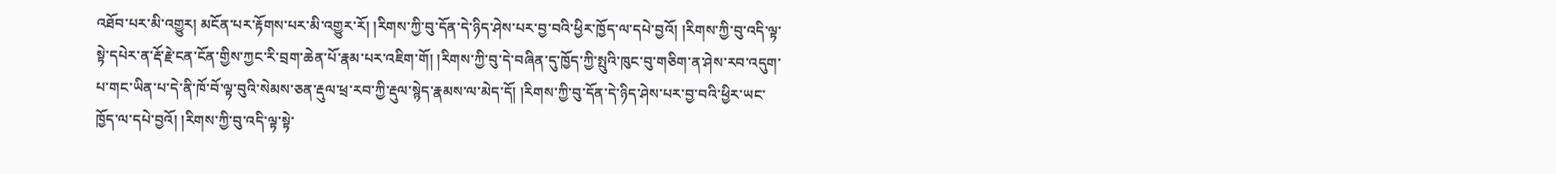འཐོབ་པར་མི་འགྱུར། མངོན་པར་རྟོགས་པར་མི་འགྱུར་རོ། །རིགས་ཀྱི་བུ་དོན་དེ་ཉིད་ཤེས་པར་བྱ་བའི་ཕྱིར་ཁྱོད་ལ་དཔེ་བྱའོ། །རིགས་ཀྱི་བུ་འདི་ལྟ་སྟེ་དཔེར་ན་རྡོ་རྗེ་ངན་ངོན་གྱིས་ཀྱང་རི་བྲག་ཆེན་པོ་རྣམ་པར་འཇིག་གོ། །རིགས་ཀྱི་བུ་དེ་བཞིན་དུ་ཁྱོད་ཀྱི་སྤུའི་ཁུང་བུ་གཅིག་ན་ཤེས་རབ་འདུག་པ་གང་ཡིན་པ་དེ་ནི་ཁོ་བོ་ལྟ་བུའི་སེམས་ཅན་རྡུལ་ཕྲ་རབ་ཀྱི་རྡུལ་སྙེད་རྣམས་ལ་མེད་དོ། །རིགས་ཀྱི་བུ་དོན་དེ་ཉིད་ཤེས་པར་བྱ་བའི་ཕྱིར་ཡང་ཁྱོད་ལ་དཔེ་བྱའོ། །རིགས་ཀྱི་བུ་འདི་ལྟ་སྟེ་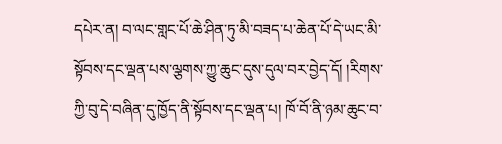དཔེར་ན། བ་ལང་གླང་པོ་ཆེ་ཤིན་ཏུ་མི་བཟད་པ་ཆེན་པོ་དེ་ཡང་མི་སྟོབས་དང་ལྡན་པས་ལྕགས་ཀྱུ་ཆུང་དུས་དུལ་བར་བྱེད་དོ། །རིགས་ཀྱི་བུ་དེ་བཞིན་དུ་ཁྱོད་ནི་སྟོབས་དང་ལྡན་པ། ཁོ་བོ་ནི་ཉམ་ཆུང་བ་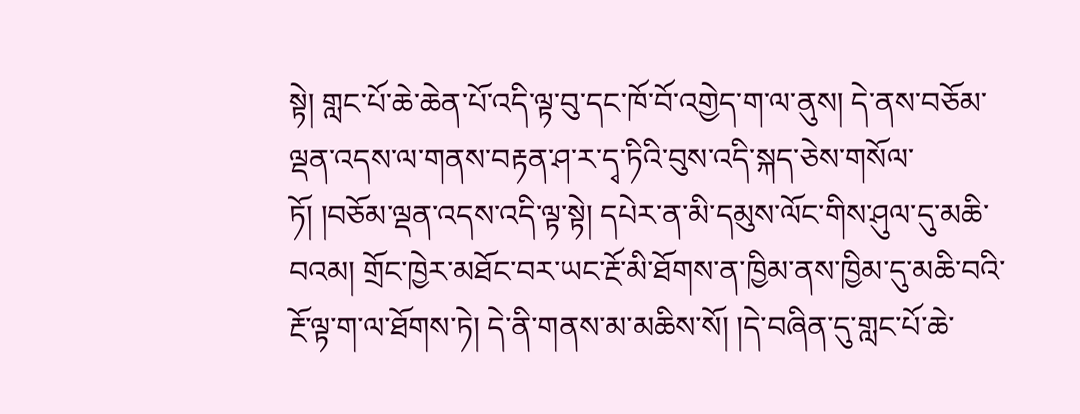སྟེ། གླང་པོ་ཆེ་ཆེན་པོ་འདི་ལྟ་བུ་དང་ཁོ་བོ་འགྱེད་ག་ལ་ནུས། དེ་ནས་བཅོམ་ལྡན་འདས་ལ་གནས་བརྟན་ཤ་ར་དྭ་ཏིའི་བུས་འདི་སྐད་ཅེས་གསོལ་ཏོ། །བཅོམ་ལྡན་འདས་འདི་ལྟ་སྟེ། དཔེར་ན་མི་དམུས་ལོང་གིས་ཤུལ་དུ་མཆི་བའམ། གྲོང་ཁྱེར་མཐོང་བར་ཡང་རྔོ་མི་ཐོགས་ན་ཁྱིམ་ནས་ཁྱིམ་དུ་མཆི་བའི་རྔོ་ལྟ་ག་ལ་ཐོགས་ཏེ། དེ་ནི་གནས་མ་མཆིས་སོ། །དེ་བཞིན་དུ་གླང་པོ་ཆེ་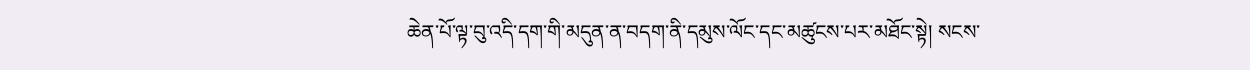ཆེན་པོ་ལྟ་བུ་འདི་དག་གི་མདུན་ན་བདག་ནི་དམུས་ལོང་དང་མཚུངས་པར་མཐོང་སྟེ། སངས་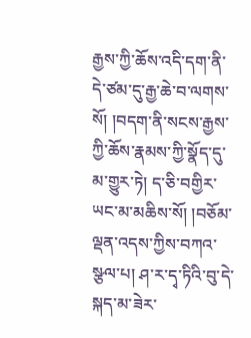རྒྱས་ཀྱི་ཆོས་འདི་དག་ནི་དེ་ཙམ་དུ་རྒྱ་ཆེ་བ་ལགས་སོ། །བདག་ནི་སངས་རྒྱས་ཀྱི་ཆོས་རྣམས་ཀྱི་སྣོད་དུ་མ་གྱུར་ཏེ། ད་ཅི་བགྱིར་ཡང་མ་མཆིས་སོ། །བཅོམ་ལྡན་འདས་ཀྱིས་བཀའ་སྩལ་པ། ཤ་ར་དྭ་ཏིའི་བུ་དེ་སྐད་མ་ཟེར་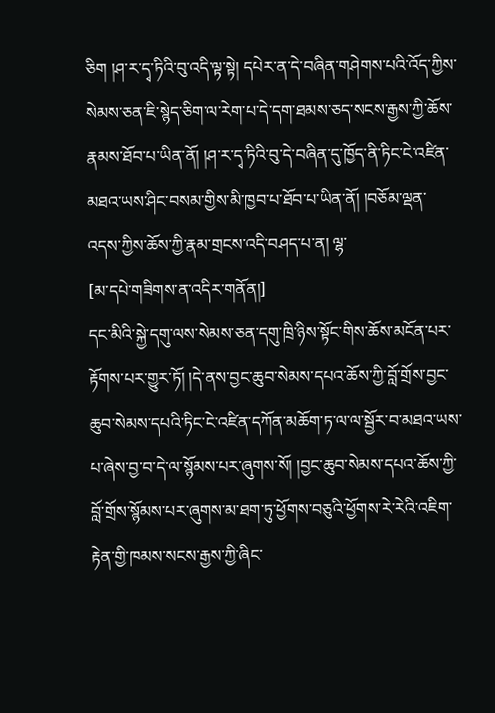ཅིག །ཤ་ར་དྭ་ཏིའི་བུ་འདི་ལྟ་སྟེ། དཔེར་ན་དེ་བཞིན་གཤེགས་པའི་འོད་ཀྱིས་སེམས་ཅན་ཇི་སྙེད་ཅིག་ལ་རེག་པ་དེ་དག་ཐམས་ཅད་སངས་རྒྱས་ཀྱི་ཆོས་རྣམས་ཐོབ་པ་ཡིན་ནོ། །ཤ་ར་དྭ་ཏིའི་བུ་དེ་བཞིན་དུ་ཁྱོད་ནི་ཏིང་ངེ་འཛིན་མཐའ་ཡས་ཤིང་བསམ་གྱིས་མི་ཁྱབ་པ་ཐོབ་པ་ཡིན་ནོ། །བཅོམ་ལྡན་འདས་ཀྱིས་ཆོས་ཀྱི་རྣམ་གྲངས་འདི་བཤད་པ་ན། ལྷ་
[མ་དཔེ་གཟིགས་ན་འདིར་གནོན།]
དང་མིའི་སྐྱེ་དགུ་ལས་སེམས་ཅན་དགུ་ཁྲི་ཉིས་སྟོང་གིས་ཆོས་མངོན་པར་རྟོགས་པར་གྱུར་ཏོ། །དེ་ནས་བྱང་ཆུབ་སེམས་དཔའ་ཆོས་ཀྱི་བློ་གྲོས་བྱང་ཆུབ་སེམས་དཔའི་ཏིང་ངེ་འཛིན་དཀོན་མཆོག་ཏ་ལ་ལ་སྦྱོར་བ་མཐའ་ཡས་པ་ཞེས་བྱ་བ་དེ་ལ་སྙོམས་པར་ཞུགས་སོ། །བྱང་ཆུབ་སེམས་དཔའ་ཆོས་ཀྱི་བློ་གྲོས་སྙོམས་པར་ཞུགས་མ་ཐག་ཏུ་ཕྱོགས་བཅུའི་ཕྱོགས་རེ་རེའི་འཇིག་རྟེན་གྱི་ཁམས་སངས་རྒྱས་ཀྱི་ཞིང་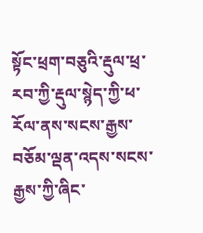སྟོང་ཕྲག་བཅུའི་རྡུལ་ཕྲ་རབ་ཀྱི་རྡུལ་སྙེད་ཀྱི་ཕ་རོལ་ནས་སངས་རྒྱས་བཅོམ་ལྡན་འདས་སངས་རྒྱས་ཀྱི་ཞིང་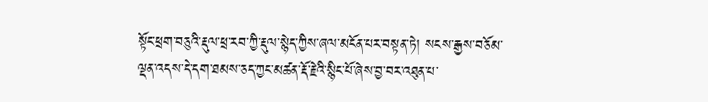སྟོང་ཕྲག་བཅུའི་རྡུལ་ཕྲ་རབ་ཀྱི་རྡུལ་སྙེད་ཀྱིས་ཞལ་མངོན་པར་བསྟན་ཏེ། སངས་རྒྱས་བཅོམ་ལྡན་འདས་དེ་དག་ཐམས་ཅད་ཀྱང་མཚན་རྡོ་རྗེའི་སྙིང་པོ་ཞེས་བྱ་བར་འཐུན་པ་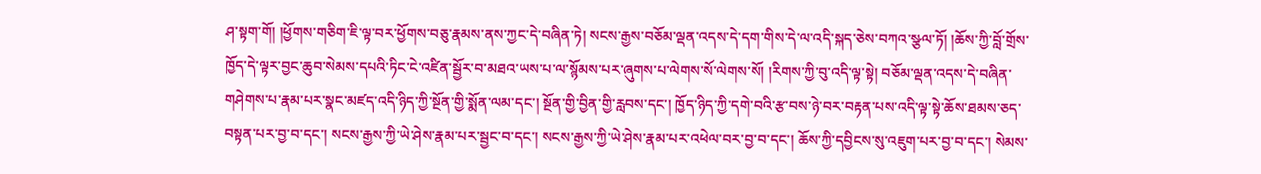ཤ་སྟག་གོ། །ཕྱོགས་གཅིག་ཇི་ལྟ་བར་ཕྱོགས་བཅུ་རྣམས་ནས་ཀྱང་དེ་བཞིན་ཏེ། སངས་རྒྱས་བཅོམ་ལྡན་འདས་དེ་དག་གིས་དེ་ལ་འདི་སྐད་ཅེས་བཀའ་སྩལ་ཏོ། །ཆོས་ཀྱི་བློ་གྲོས་ཁྱོད་དེ་ལྟར་བྱང་ཆུབ་སེམས་དཔའི་ཏིང་ངེ་འཛིན་སྦྱོར་བ་མཐའ་ཡས་པ་ལ་སྙོམས་པར་ཞུགས་པ་ལེགས་སོ་ལེགས་སོ། །རིགས་ཀྱི་བུ་འདི་ལྟ་སྟེ། བཅོམ་ལྡན་འདས་དེ་བཞིན་གཤེགས་པ་རྣམ་པར་སྣང་མཛད་འདི་ཉིད་ཀྱི་སྔོན་གྱི་སྨོན་ལམ་དང་། སྔོན་གྱི་བྱིན་གྱི་རླབས་དང་། ཁྱོད་ཉིད་ཀྱི་དགེ་བའི་རྩ་བས་ཉེ་བར་བརྟན་པས་འདི་ལྟ་སྟེ་ཆོས་ཐམས་ཅད་བསྟན་པར་བྱ་བ་དང་། སངས་རྒྱས་ཀྱི་ཡེ་ཤེས་རྣམ་པར་སྦྱང་བ་དང་། སངས་རྒྱས་ཀྱི་ཡེ་ཤེས་རྣམ་པར་འཕེལ་བར་བྱ་བ་དང་། ཆོས་ཀྱི་དབྱིངས་སུ་འཇུག་པར་བྱ་བ་དང་། སེམས་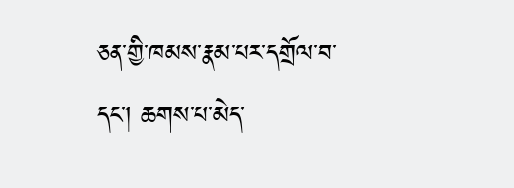ཅན་གྱི་ཁམས་རྣམ་པར་དགྲོལ་བ་དང་། ཆགས་པ་མེད་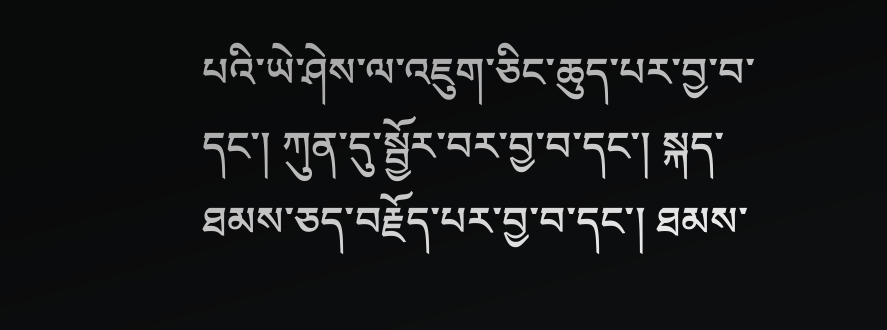པའི་ཡེ་ཤེས་ལ་འཇུག་ཅིང་ཆུད་པར་བྱ་བ་དང་། ཀུན་དུ་སྦྱོར་བར་བྱ་བ་དང་། སྐད་ཐམས་ཅད་བརྗོད་པར་བྱ་བ་དང་། ཐམས་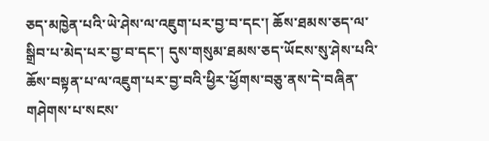ཅད་མཁྱེན་པའི་ཡེ་ཤེས་ལ་འཇུག་པར་བྱ་བ་དང་། ཆོས་ཐམས་ཅད་ལ་སྒྲིབ་པ་མེད་པར་བྱ་བ་དང་། དུས་གསུམ་ཐམས་ཅད་ཡོངས་སུ་ཤེས་པའི་ཆོས་བསྟན་པ་ལ་འཇུག་པར་བྱ་བའི་ཕྱིར་ཕྱོགས་བཅུ་ནས་དེ་བཞིན་གཤེགས་པ་སངས་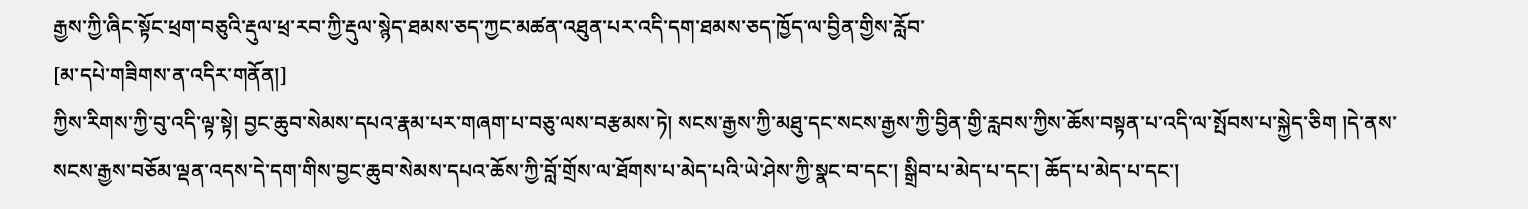རྒྱས་ཀྱི་ཞིང་སྟོང་ཕྲག་བཅུའི་རྡུལ་ཕྲ་རབ་ཀྱི་རྡུལ་སྙེད་ཐམས་ཅད་ཀྱང་མཚན་འཐུན་པར་འདི་དག་ཐམས་ཅད་ཁྱོད་ལ་བྱིན་གྱིས་རློབ་
[མ་དཔེ་གཟིགས་ན་འདིར་གནོན།]
ཀྱིས་རིགས་ཀྱི་བུ་འདི་ལྟ་སྟེ། བྱང་ཆུབ་སེམས་དཔའ་རྣམ་པར་གཞག་པ་བཅུ་ལས་བརྩམས་ཏེ། སངས་རྒྱས་ཀྱི་མཐུ་དང་སངས་རྒྱས་ཀྱི་བྱིན་གྱི་རླབས་ཀྱིས་ཆོས་བསྟན་པ་འདི་ལ་སྤོབས་པ་སྐྱེད་ཅིག །དེ་ནས་སངས་རྒྱས་བཅོམ་ལྡན་འདས་དེ་དག་གིས་བྱང་ཆུབ་སེམས་དཔའ་ཆོས་ཀྱི་བློ་གྲོས་ལ་ཐོགས་པ་མེད་པའི་ཡེ་ཤེས་ཀྱི་སྣང་བ་དང་། སྒྲིབ་པ་མེད་པ་དང་། ཆོད་པ་མེད་པ་དང་།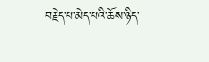བརྗེད་པ་མེད་པའི་ཆོས་ཉིད་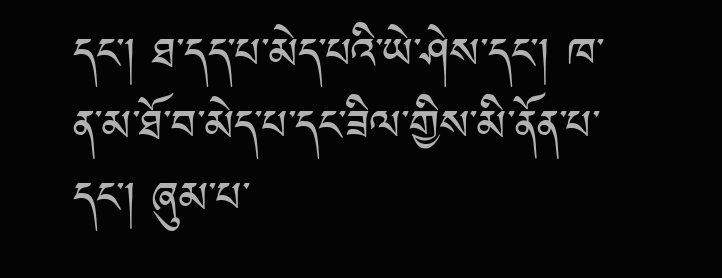དང་། ཐ་དད་པ་མེད་པའི་ཡེ་ཤེས་དང་། ཁ་ན་མ་ཐོ་བ་མེད་པ་དང་ཟིལ་གྱིས་མི་ནོན་པ་དང་། ཞུམ་པ་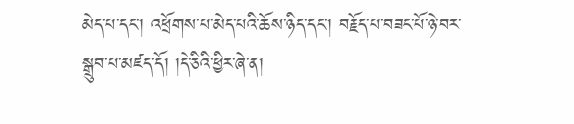མེད་པ་དང་། འཕྲོགས་པ་མེད་པའི་ཆོས་ཉིད་དང་། བརྗོད་པ་བཟང་པོ་ཉེ་བར་སྒྲུབ་པ་མཛད་དོ། །དེ་ཅིའི་ཕྱིར་ཞེ་ན།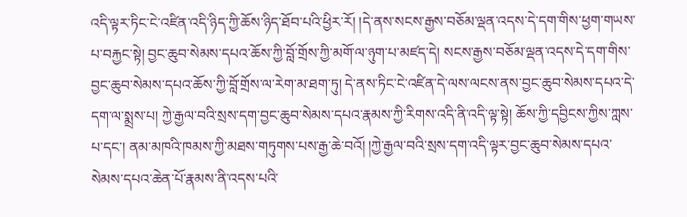འདི་ལྟར་ཏིང་ངེ་འཛིན་འདི་ཉིད་ཀྱི་ཆོས་ཉིད་ཐོབ་པའི་ཕྱིར་རོ། །དེ་ནས་སངས་རྒྱས་བཅོམ་ལྡན་འདས་དེ་དག་གིས་ཕྱག་གཡས་པ་བརྐྱང་སྟེ། བྱང་ཆུབ་སེམས་དཔའ་ཆོས་ཀྱི་བློ་གྲོས་ཀྱི་མགོ་ལ་ཉུག་པ་མཛད་དེ། སངས་རྒྱས་བཅོམ་ལྡན་འདས་དེ་དག་གིས་བྱང་ཆུབ་སེམས་དཔའ་ཆོས་ཀྱི་བློ་གྲོས་ལ་རེག་མ་ཐག་ཏུ། དེ་ནས་ཏིང་ངེ་འཛིན་དེ་ལས་ལངས་ནས་བྱང་ཆུབ་སེམས་དཔའ་དེ་དག་ལ་སྨྲས་པ། ཀྱེ་རྒྱལ་བའི་སྲས་དག་བྱང་ཆུབ་སེམས་དཔའ་རྣམས་ཀྱི་རིགས་འདི་ནི་འདི་ལྟ་སྟེ། ཆོས་ཀྱི་དབྱིངས་ཀྱིས་ཀླས་པ་དང་། ནམ་མཁའི་ཁམས་ཀྱི་མཐས་གཏུགས་པས་རྒྱ་ཆེ་བའོ། །ཀྱེ་རྒྱལ་བའི་སྲས་དག་འདི་ལྟར་བྱང་ཆུབ་སེམས་དཔའ་སེམས་དཔའ་ཆེན་པོ་རྣམས་ནི་འདས་པའི་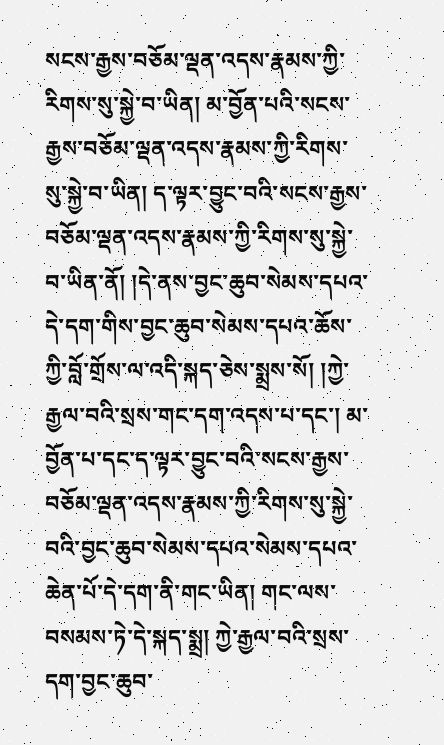སངས་རྒྱས་བཅོམ་ལྡན་འདས་རྣམས་ཀྱི་རིགས་སུ་སྐྱེ་བ་ཡིན། མ་བྱོན་པའི་སངས་རྒྱས་བཅོམ་ལྡན་འདས་རྣམས་ཀྱི་རིགས་སུ་སྐྱེ་བ་ཡིན། ད་ལྟར་བྱུང་བའི་སངས་རྒྱས་བཅོམ་ལྡན་འདས་རྣམས་ཀྱི་རིགས་སུ་སྐྱེ་བ་ཡིན་ནོ། །དེ་ནས་བྱང་ཆུབ་སེམས་དཔའ་དེ་དག་གིས་བྱང་ཆུབ་སེམས་དཔའ་ཆོས་ཀྱི་བློ་གྲོས་ལ་འདི་སྐད་ཅེས་སྨྲས་སོ། །ཀྱེ་རྒྱལ་བའི་སྲས་གང་དག་འདས་པ་དང་། མ་བྱོན་པ་དང་ད་ལྟར་བྱུང་བའི་སངས་རྒྱས་བཅོམ་ལྡན་འདས་རྣམས་ཀྱི་རིགས་སུ་སྐྱེ་བའི་བྱང་ཆུབ་སེམས་དཔའ་སེམས་དཔའ་ཆེན་པོ་དེ་དག་ནི་གང་ཡིན། གང་ལས་བསམས་ཏེ་དེ་སྐད་སྨྲ། ཀྱེ་རྒྱལ་བའི་སྲས་དག་བྱང་ཆུབ་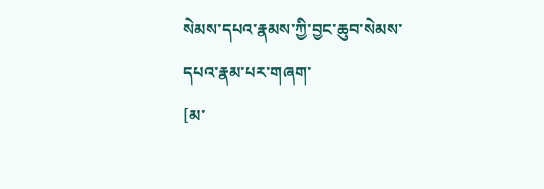སེམས་དཔའ་རྣམས་ཀྱི་བྱང་ཆུབ་སེམས་དཔའ་རྣམ་པར་གཞག་
[མ་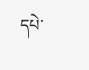དཔེ་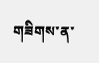གཟིགས་ན་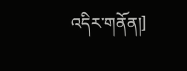འདིར་གནོན།]